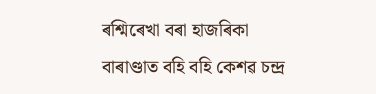ৰশ্মিৰেখা বৰা হাজৰিকা
বাৰাণ্ডাত বহি বহি কেশৱ চন্দ্ৰ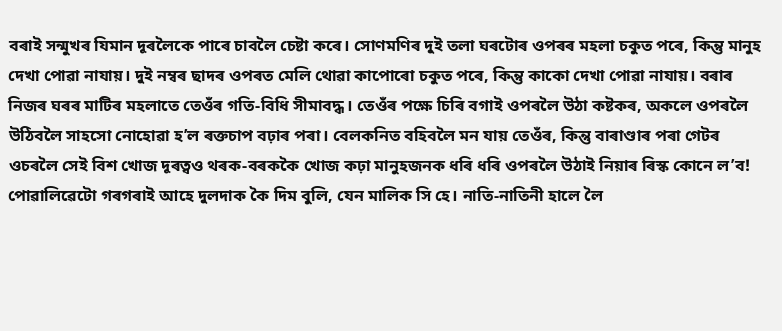বৰাই সন্মুখৰ যিমান দূৰলৈকে পাৰে চাবলৈ চেষ্টা কৰে। সোণমণিৰ দুই তলা ঘৰটোৰ ওপৰৰ মহলা চকুত পৰে, কিন্তু মানুহ দেখা পোৱা নাযায়। দুই নম্বৰ ছাদৰ ওপৰত মেলি থোৱা কাপোৰো চকুত পৰে, কিন্তু কাকো দেখা পোৱা নাযায়। বৰাৰ নিজৰ ঘৰৰ মাটিৰ মহলাতে তেওঁৰ গতি-বিধি সীমাবদ্ধ। তেওঁৰ পক্ষে চিৰি বগাই ওপৰলৈ উঠা কষ্টকৰ, অকলে ওপৰলৈ উঠিবলৈ সাহসো নোহোৱা হ’ল ৰক্তচাপ বঢ়াৰ পৰা। বেলকনিত বহিবলৈ মন যায় তেওঁৰ, কিন্তু বাৰাণ্ডাৰ পৰা গেটৰ ওচৰলৈ সেই বিশ খোজ দূৰত্বও থৰক-বৰককৈ খোজ কঢ়া মানুহজনক ধৰি ধৰি ওপৰলৈ উঠাই নিয়াৰ ৰিস্ক কোনে ল’ব! পোৱালিৱেটো গৰগৰাই আহে দুলদাক কৈ দিম বুলি, যেন মালিক সি হে। নাতি-নাতিনী হালে লৈ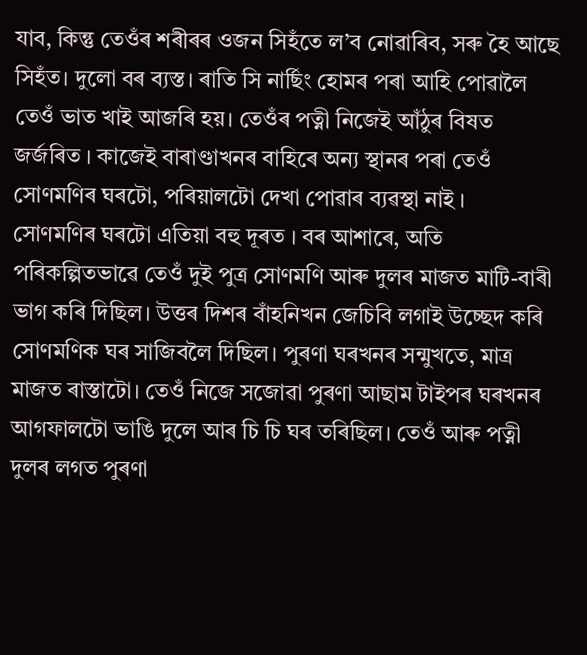যাব, কিন্তু তেওঁৰ শৰীৰৰ ওজন সিহঁতে ল’ব নোৱাৰিব, সৰু হৈ আছে সিহঁত। দুলো বৰ ব্যস্ত। ৰাতি সি নাৰ্ছিং হোমৰ পৰা আহি পোৱালৈ তেওঁ ভাত খাই আজৰি হয়। তেওঁৰ পত্নী নিজেই আঁঠুৰ বিষত জৰ্জৰিত । কাজেই বাৰাণ্ডাখনৰ বাহিৰে অন্য স্থানৰ পৰা তেওঁ সোণমণিৰ ঘৰটো, পৰিয়ালটো দেখা পোৱাৰ ব্যৱস্থা নাই ।
সোণমণিৰ ঘৰটো এতিয়া বহু দূৰত । বৰ আশাৰে, অতি পৰিকল্পিতভাৱে তেওঁ দুই পুত্ৰ সোণমণি আৰু দুলৰ মাজত মাটি-বাৰী ভাগ কৰি দিছিল। উত্তৰ দিশৰ বাঁহনিখন জেচিবি লগাই উচ্ছেদ কৰি সোণমণিক ঘৰ সাজিবলৈ দিছিল। পুৰণা ঘৰখনৰ সন্মুখতে, মাত্ৰ মাজত ৰাস্তাটো। তেওঁ নিজে সজোৱা পুৰণা আছাম টাইপৰ ঘৰখনৰ আগফালটো ভাঙি দুলে আৰ চি চি ঘৰ তৰিছিল। তেওঁ আৰু পত্নী দুলৰ লগত পুৰণা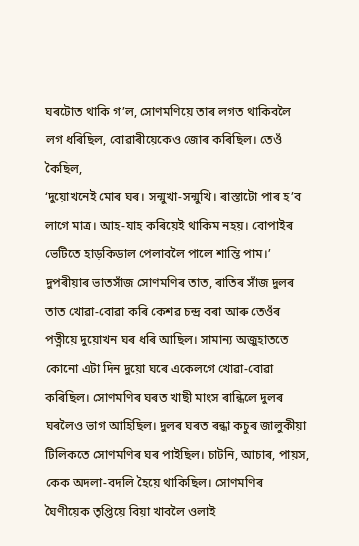ঘৰটোত থাকি গ’ল, সোণমণিয়ে তাৰ লগত থাকিবলৈ লগ ধৰিছিল, বোৱাৰীয়েকেও জোৰ কৰিছিল। তেওঁ কৈছিল,
‘দুয়োখনেই মোৰ ঘৰ। সন্মুখা-সন্মুখি। ৰাস্তাটো পাৰ হ’ব লাগে মাত্ৰ। আহ-যাহ কৰিয়েই থাকিম নহয়। বোপাইৰ ভেটিতে হাড়কিডাল পেলাবলৈ পালে শান্তি পাম।’
দুপৰীয়াৰ ভাতসাঁজ সোণমণিৰ তাত, ৰাতিৰ সাঁজ দুলৰ তাত খোৱা-বোৱা কৰি কেশৱ চন্দ্ৰ বৰা আৰু তেওঁৰ পত্নীয়ে দুয়োখন ঘৰ ধৰি আছিল। সামান্য অজুহাততে কোনো এটা দিন দুয়ো ঘৰে একেলগে খোৱা-বোৱা কৰিছিল। সোণমণিৰ ঘৰত খাছী মাংস ৰান্ধিলে দুলৰ ঘৰলৈও ভাগ আহিছিল। দুলৰ ঘৰত ৰন্ধা কচুৰ জালুকীয়া টিলিকতে সোণমণিৰ ঘৰ পাইছিল। চাটনি, আচাৰ, পায়স, কেক অদলা-বদলি হৈয়ে থাকিছিল। সোণমণিৰ ঘৈণীয়েক তৃপ্তিয়ে বিয়া খাবলৈ ওলাই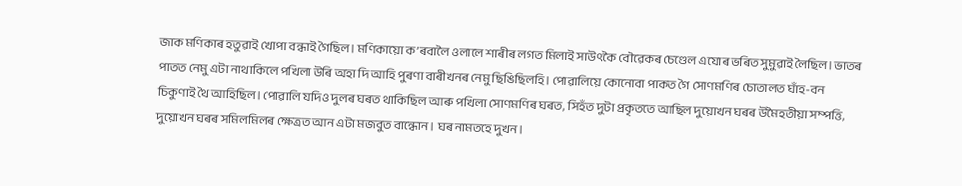জাক মণিকাৰ হতুৱাই খোপা বন্ধাই গৈছিল। মণিকায়ো ক’ৰবালৈ ওলালে শাৰীৰ লগত মিলাই সাউৎকৈ বৌৱেকৰ চেণ্ডেল এযোৰ ভৰিত সুমুৱাই লৈছিল। ভাতৰ পাতত নেমু এটা নাথাকিলে পখিলা উৰি অহা দি আহি পুৰণা বাৰীখনৰ নেমু ছিঙিছিলহি। পোৱালিয়ে কোনোবা পাকত গৈ সোণমণিৰ চোতালত ঘাঁহ-বন চিকুণাই থৈ আহিছিল। পোৱালি যদিও দুলৰ ঘৰত থাকিছিল আৰু পখিলা সোণমণিৰ ঘৰত, সিহঁত দুটা প্ৰকৃততে আছিল দুয়োখন ঘৰৰ উমৈহতীয়া সম্পত্তি, দুয়োখন ঘৰৰ সমিলমিলৰ ক্ষেত্ৰত আন এটা মজবুত বান্ধোন। ঘৰ নামতহে দুখন।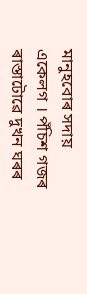মানুহবোৰ সদায় একেলগ । পঁচিশ গজৰ ৰাস্তাটোৱে দুখন ঘৰৰ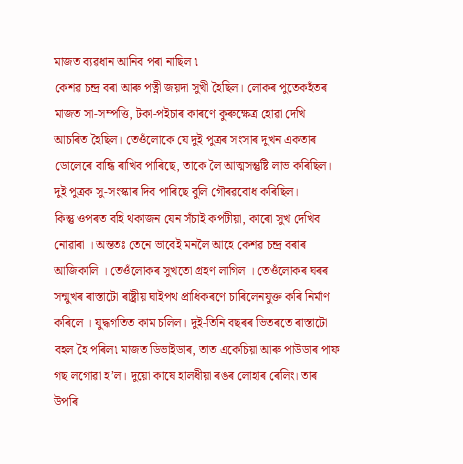মাজত ব্যৱধান আনিব পৰা নাছিল ৷
কেশৱ চন্দ্ৰ বৰা আৰু পত্নী জয়দা সুখী হৈছিল। লোকৰ পুতেকহঁতৰ মাজত সা-সম্পত্তি, টকা-পইচাৰ কাৰণে কুৰুক্ষেত্ৰ হোৱা দেখি আচৰিত হৈছিল। তেওঁলোকে যে দুই পুত্ৰৰ সংসাৰ দুখন একতাৰ ডোলেৰে বান্ধি ৰাখিব পাৰিছে, তাকে লৈ আত্মসন্তুষ্টি লাভ কৰিছিল। দুই পুত্ৰক সু-সংস্কাৰ দিব পাৰিছে বুলি গৌৰৱবোধ কৰিছিল।
কিন্তু ওপৰত বহি থকাজন যেন সঁচাই কপটীয়া, কাৰো সুখ দেখিব নোৱাৰা । অন্ততঃ তেনে ভাবেই মনলৈ আহে কেশৱ চন্দ্ৰ বৰাৰ আজিকালি । তেওঁলোকৰ সুখতো গ্রহণ লাগিল । তেওঁলোকৰ ঘৰৰ সন্মুখৰ ৰাস্তাটো ৰাষ্ট্ৰীয় ঘাইপথ প্ৰাধিকৰণে চাৰিলেনযুক্ত কৰি নিৰ্মাণ কৰিলে । যুদ্ধগতিত কাম চলিল। দুই-তিনি বছৰৰ ভিতৰতে ৰাস্তাটো বহল হৈ পৰিল৷ মাজত ডিভাইডাৰ, তাত একেচিয়া আৰু পাউডাৰ পাফ গছ লগোৱা হ’ল। দুয়ো কাষে হালধীয়া ৰঙৰ লোহাৰ ৰেলিং। তাৰ উপৰি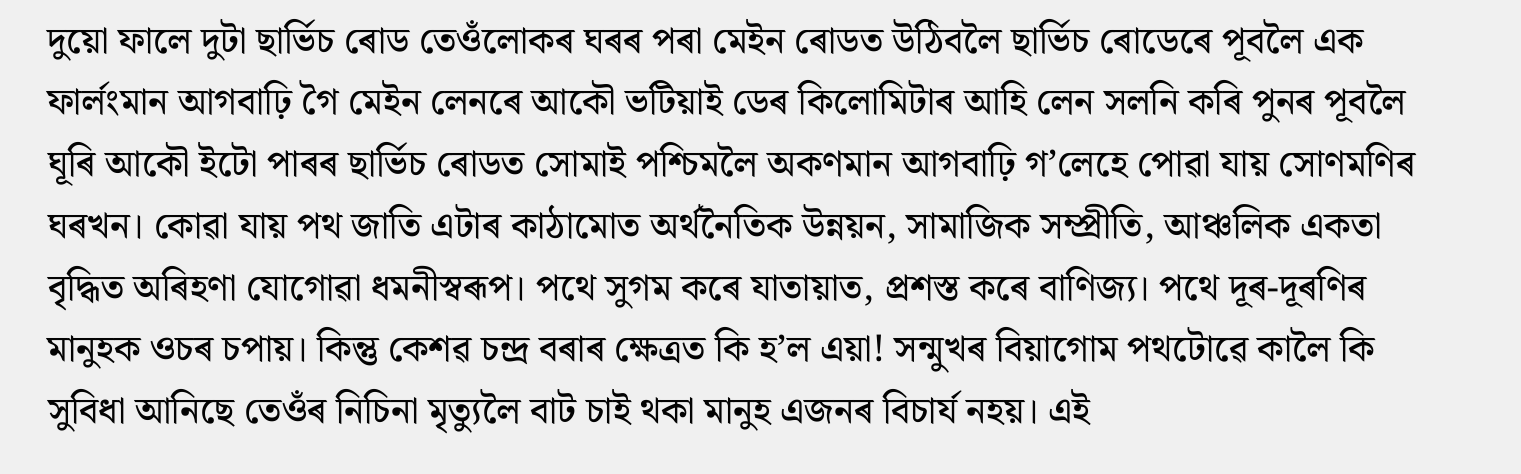দুয়ো ফালে দুটা ছাৰ্ভিচ ৰোড তেওঁলোকৰ ঘৰৰ পৰা মেইন ৰোডত উঠিবলৈ ছাৰ্ভিচ ৰোডেৰে পূবলৈ এক ফার্লংমান আগবাঢ়ি গৈ মেইন লেনৰে আকৌ ভটিয়াই ডেৰ কিলোমিটাৰ আহি লেন সলনি কৰি পুনৰ পূবলৈ ঘূৰি আকৌ ইটো পাৰৰ ছাৰ্ভিচ ৰোডত সোমাই পশ্চিমলৈ অকণমান আগবাঢ়ি গ’লেহে পোৱা যায় সোণমণিৰ ঘৰখন। কোৱা যায় পথ জাতি এটাৰ কাঠামোত অর্থনৈতিক উন্নয়ন, সামাজিক সম্প্রীতি, আঞ্চলিক একতা বৃদ্ধিত অৰিহণা যোগোৱা ধমনীস্বৰূপ। পথে সুগম কৰে যাতায়াত, প্রশস্ত কৰে বাণিজ্য। পথে দূৰ-দূৰণিৰ মানুহক ওচৰ চপায়। কিন্তু কেশৱ চন্দ্ৰ বৰাৰ ক্ষেত্ৰত কি হ’ল এয়া! সন্মুখৰ বিয়াগোম পথটোৱে কালৈ কি সুবিধা আনিছে তেওঁৰ নিচিনা মৃত্যুলৈ বাট চাই থকা মানুহ এজনৰ বিচাৰ্য নহয়। এই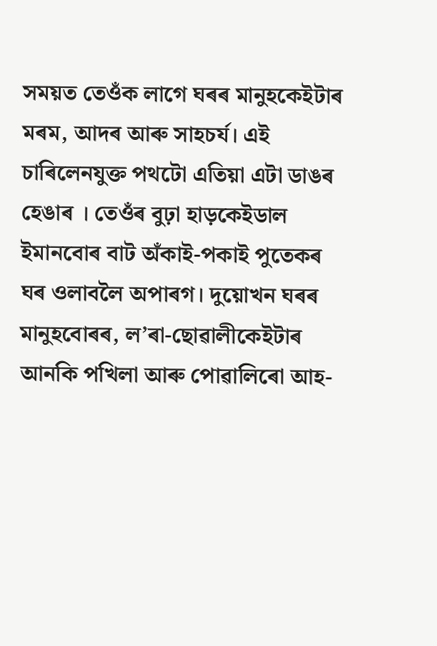সময়ত তেওঁক লাগে ঘৰৰ মানুহকেইটাৰ মৰম, আদৰ আৰু সাহচর্য। এই চাৰিলেনযুক্ত পথটো এতিয়া এটা ডাঙৰ হেঙাৰ । তেওঁৰ বুঢ়া হাড়কেইডাল ইমানবোৰ বাট অঁকাই-পকাই পুতেকৰ ঘৰ ওলাবলৈ অপাৰগ। দুয়োখন ঘৰৰ মানুহবোৰৰ, ল’ৰা-ছোৱালীকেইটাৰ আনকি পখিলা আৰু পোৱালিৰো আহ-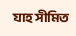যাহ সীমিত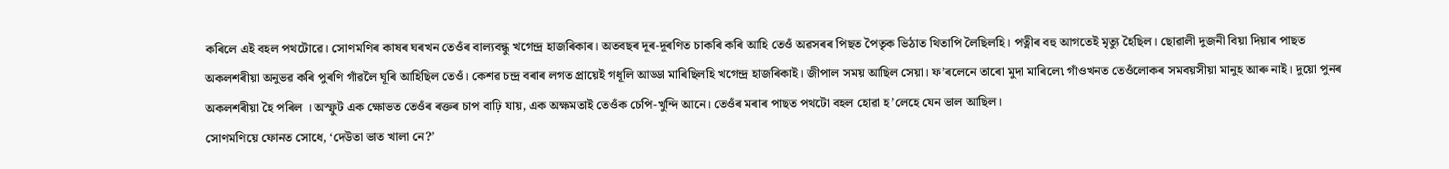কৰিলে এই বহল পথটোৱে। সোণমণিৰ কাষৰ ঘৰখন তেওঁৰ বাল্যবন্ধু খগেন্দ্ৰ হাজৰিকাৰ। অতবছৰ দূৰ-দূৰণিত চাকৰি কৰি আহি তেওঁ অৱসৰৰ পিছত পৈতৃক ভিঠাত থিতাপি লৈছিলহি। পত্নীৰ বহু আগতেই মৃত্যু হৈছিল। ছোৱালী দুজনী বিয়া দিয়াৰ পাছত অকলশৰীয়া অনুভৱ কৰি পুৰণি গাঁৱলৈ ঘূৰি আহিছিল তেওঁ। কেশৱ চন্দ্ৰ বৰাৰ লগত প্ৰায়েই গধূলি আড্ডা মাৰিছিলহি খগেন্দ্ৰ হাজৰিকাই। জীপাল সময় আছিল সেয়া। ফ’ৰলেনে তাৰো মুদা মাৰিলে৷ গাঁওখনত তেওঁলোকৰ সমবয়সীয়া মানুহ আৰু নাই। দুয়ো পুনৰ অকলশৰীয়া হৈ পৰিল । অস্ফুট এক ক্ষোভত তেওঁৰ ৰক্তৰ চাপ বাঢ়ি যায়, এক অক্ষমতাই তেওঁক চেপি-খুন্দি আনে। তেওঁৰ মৰাৰ পাছত পথটো বহল হোৱা হ’লেহে যেন ভাল আছিল।
সোণমণিয়ে ফোনত সোধে, ‘দেউতা ভাত খালা নে?’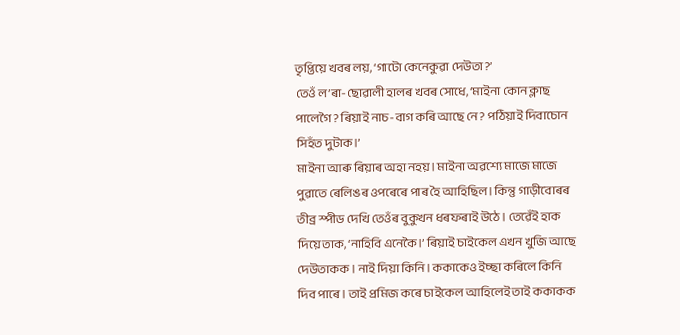তৃপ্তিয়ে খবৰ লয়, ‘গাটো কেনেকুৱা দেউতা?’
তেওঁ ল’ৰা-ছোৱালী হালৰ খবৰ সোধে, ‘মাইনা কোন ক্লাছ পালেগৈ ? ৰিয়াই নাচ-বাগ কৰি আছে নে? পঠিয়াই দিবাচোন সিহঁত দুটাক।’
মাইনা আৰু ৰিয়াৰ অহা নহয়। মাইনা অৱশ্যে মাজে মাজে পুৱাতে ৰেলিঙৰ ওপৰেৰে পাৰ হৈ আহিছিল। কিন্তু গাড়ীবোৰৰ তীব্ৰ স্পীড দেখি তেওঁৰ বুকুখন ধৰফৰাই উঠে। তেৱেঁই হাক দিয়ে তাক, ‘নাহিবি এনেকৈ।’ ৰিয়াই চাইকেল এখন খুজি আছে দেউতাকক । নাই দিয়া কিনি। ককাকেও ইচ্ছা কৰিলে কিনি দিব পাৰে। তাই প্রমিজ কৰে চাইকেল আহিলেই তাই ককাকক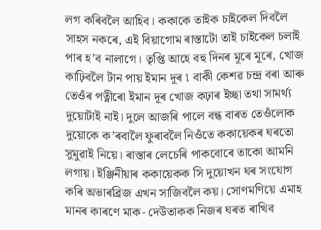লগ কৰিবলৈ আহিব। ককাকে তাইক চাইকেল দিবলৈ সাহস নকৰে, এই বিয়াগোম ৰাস্তাটো তাই চাইকেল চলাই পাৰ হ’ব নালাগে। তৃপ্তি আহে বহু দিনৰ মূৰে মূৰে, খোজ কাঢ়িবলৈ টান পায় ইমান দূৰ ৷ বাকী কেশৱ চন্দ্ৰ বৰা আৰু তেওঁৰ পত্নীৰো ইমান দূৰ খোজ কঢ়াৰ ইচ্ছা তথা সামর্থ্য দুয়োটাই নাই। দুলে আজৰি পালে বন্ধ বাৰত তেওঁলোক দুয়োকে ক’ৰবালৈ ফুৰাবলৈ নিওঁতে ককায়েকৰ ঘৰতো সুমুৱাই নিয়ে। ৰাস্তাৰ লেচেৰি পাকবোৰে তাকো আমনি লগায়। ইঞ্জিনীয়াৰ ককায়েকক সি দুয়োখন ঘৰ সংযোগ কৰি অভাৰব্রিজ এখন সাজিবলৈ কয়। সোণমণিয়ে এমাহ মানৰ কাৰণে মাক- দেউতাকক নিজৰ ঘৰত ৰাখিব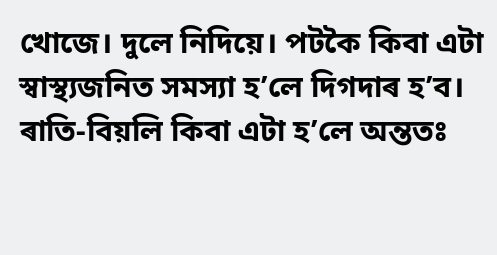খোজে। দুলে নিদিয়ে। পটকৈ কিবা এটা স্বাস্থ্যজনিত সমস্যা হ’লে দিগদাৰ হ’ব। ৰাতি-বিয়লি কিবা এটা হ’লে অন্ততঃ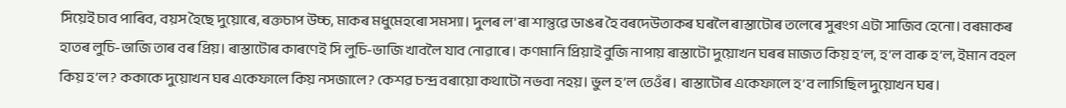সিয়েই চাব পাৰিব, বয়স হৈছে দুয়োৰে, ৰক্তচাপ উচ্চ, মাকৰ মধুমেহৰো সমস্যা। দুলৰ ল’ৰা শান্তুৱে ডাঙৰ হৈ বৰদেউতাকৰ ঘৰলৈ ৰাস্তাটোৰ তলেৰে সুৰংগ এটা সাজিব হেনো। বৰমাকৰ হাতৰ লুচি-ভাজি তাৰ বৰ প্ৰিয়। ৰাস্তাটোৰ কাৰণেই সি লুচি-ভাজি খাবলৈ যাব নোৱাৰে। কণমানি প্ৰিয়াই বুজি নাপায় ৰাস্তাটো দুয়োখন ঘৰৰ মাজত কিয় হ’ল, হ’ল বাৰু হ’ল, ইমান বহল কিয় হ’ল? ককাকে দুয়োখন ঘৰ একেফালে কিয় নসজালে? কেশৱ চন্দ্ৰ বৰায়ো কথাটো নভবা নহয়। ভুল হ’ল তেওঁৰ। ৰাস্তাটোৰ একেফালে হ’ব লাগিছিল দুয়োখন ঘৰ।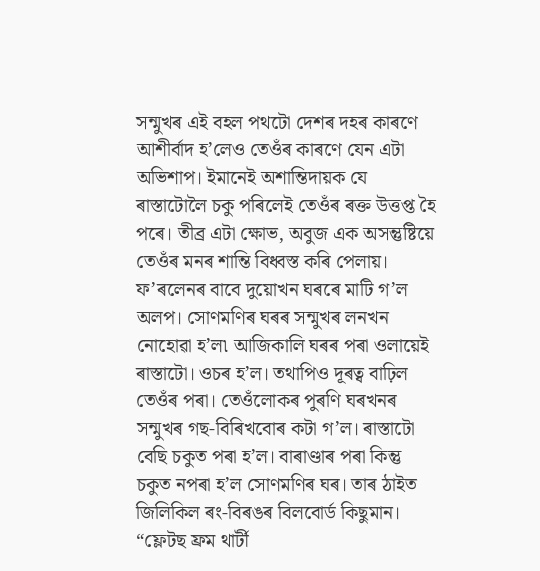সন্মুখৰ এই বহল পথটো দেশৰ দহৰ কাৰণে আশীৰ্বাদ হ’লেও তেওঁৰ কাৰণে যেন এটা অভিশাপ। ইমানেই অশান্তিদায়ক যে ৰাস্তাটোলৈ চকু পৰিলেই তেওঁৰ ৰক্ত উত্তপ্ত হৈ পৰে। তীব্র এটা ক্ষোভ, অবুজ এক অসন্তুষ্টিয়ে তেওঁৰ মনৰ শান্তি বিধ্বস্ত কৰি পেলায়। ফ’ৰলেনৰ বাবে দুয়োখন ঘৰৰে মাটি গ’ল অলপ। সোণমণিৰ ঘৰৰ সন্মুখৰ লনখন নোহোৱা হ’ল৷ আজিকালি ঘৰৰ পৰা ওলায়েই ৰাস্তাটো। ওচৰ হ’ল। তথাপিও দূৰত্ব বাঢ়িল তেওঁৰ পৰা। তেওঁলোকৰ পুৰণি ঘৰখনৰ সন্মুখৰ গছ-বিৰিখবোৰ কটা গ’ল। ৰাস্তাটো বেছি চকুত পৰা হ’ল। বাৰাণ্ডাৰ পৰা কিন্তু চকুত নপৰা হ’ল সোণমণিৰ ঘৰ। তাৰ ঠাইত জিলিকিল ৰং-বিৰঙৰ বিলবোর্ড কিছুমান।
“ফ্লেটছ ফ্রম থাৰ্টী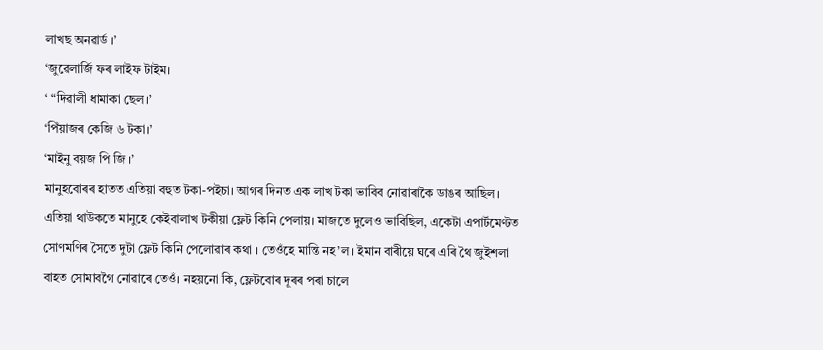লাখছ অনৱাৰ্ড ।’
‘জুৱেলাৰ্জি ফৰ লাইফ টাইম।
‘ “দিৱালী ধামাকা ছেল।’
‘পিঁয়াজৰ কেজি ৬ টকা।’
‘মাইনু বয়জ পি জি ।’
মানুহবোৰৰ হাতত এতিয়া বহুত টকা-পইচা। আগৰ দিনত এক লাখ টকা ভাবিব নোৱাৰাকৈ ডাঙৰ আছিল। এতিয়া থাউকতে মানুহে কেইবালাখ টকীয়া ফ্লেট কিনি পেলায়। মাজতে দুলেও ভাবিছিল, একেটা এপার্টমেণ্টত সোণমণিৰ সৈতে দুটা ফ্লেট কিনি পেলোৱাৰ কথা । তেওঁহে মান্তি নহ’ল। ইমান বাৰীয়ে ঘৰে এৰি থৈ জুইশলা বাহত সোমাবগৈ নোৱাৰে তেওঁ। নহয়নো কি, ফ্লেটবোৰ দূৰৰ পৰা চালে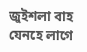জুইশলা বাহ যেনহে লাগে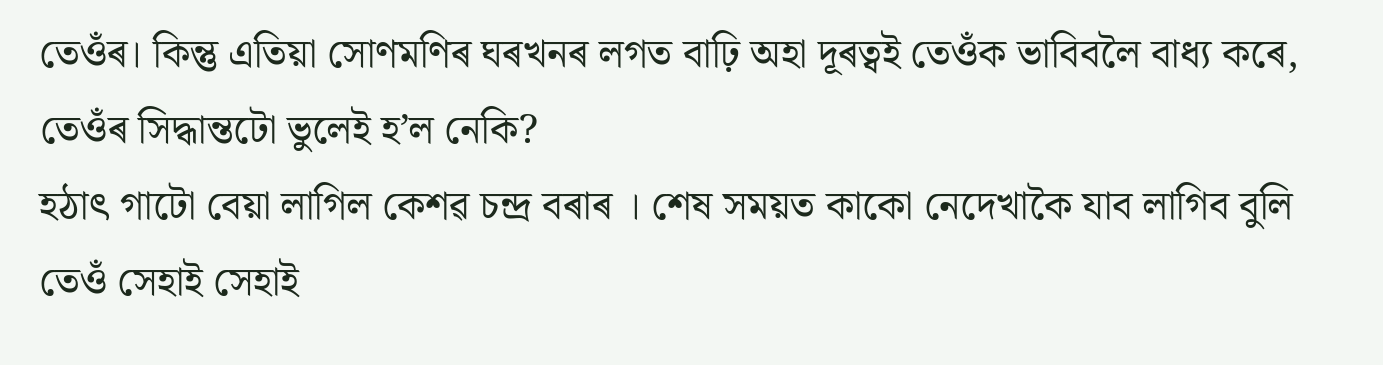তেওঁৰ। কিন্তু এতিয়া সোণমণিৰ ঘৰখনৰ লগত বাঢ়ি অহা দূৰত্বই তেওঁক ভাবিবলৈ বাধ্য কৰে, তেওঁৰ সিদ্ধান্তটো ভুলেই হ’ল নেকি?
হঠাৎ গাটো বেয়া লাগিল কেশৱ চন্দ্ৰ বৰাৰ । শেষ সময়ত কাকো নেদেখাকৈ যাব লাগিব বুলি তেওঁ সেহাই সেহাই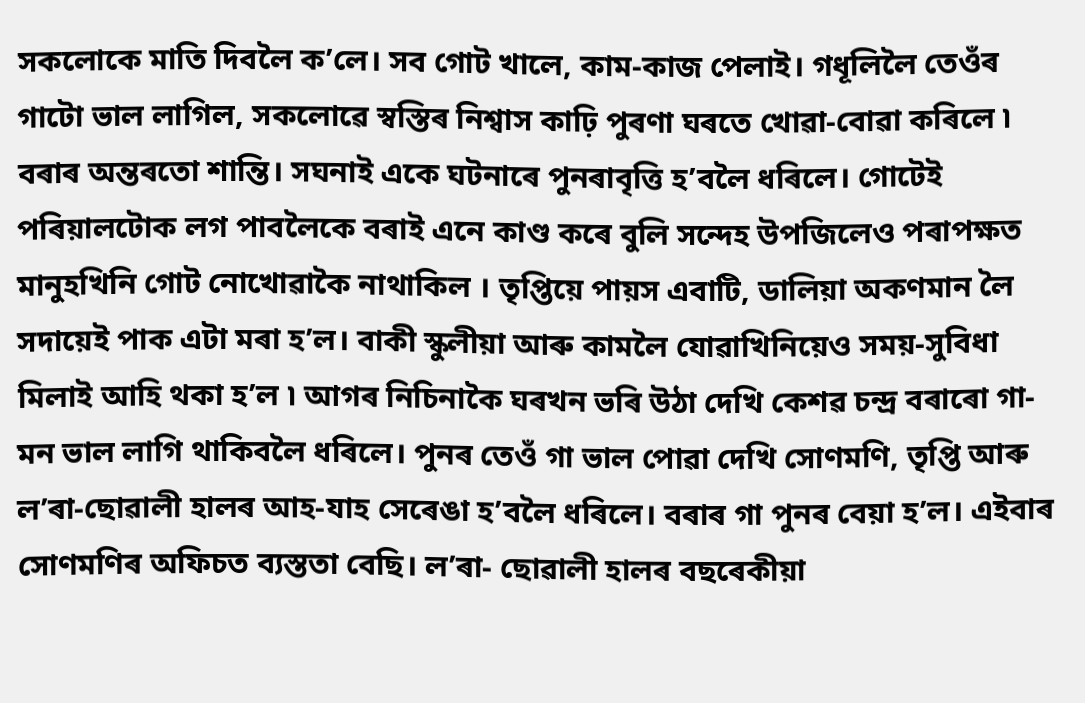সকলোকে মাতি দিবলৈ ক’লে। সব গোট খালে, কাম-কাজ পেলাই। গধূলিলৈ তেওঁৰ গাটো ভাল লাগিল, সকলোৱে স্বস্তিৰ নিশ্বাস কাঢ়ি পুৰণা ঘৰতে খোৱা-বোৱা কৰিলে ৷ বৰাৰ অন্তৰতো শান্তি। সঘনাই একে ঘটনাৰে পুনৰাবৃত্তি হ’বলৈ ধৰিলে। গোটেই পৰিয়ালটোক লগ পাবলৈকে বৰাই এনে কাণ্ড কৰে বুলি সন্দেহ উপজিলেও পৰাপক্ষত মানুহখিনি গোট নোখোৱাকৈ নাথাকিল । তৃপ্তিয়ে পায়স এবাটি, ডালিয়া অকণমান লৈ সদায়েই পাক এটা মৰা হ’ল। বাকী স্কুলীয়া আৰু কামলৈ যোৱাখিনিয়েও সময়-সুবিধা মিলাই আহি থকা হ’ল ৷ আগৰ নিচিনাকৈ ঘৰখন ভৰি উঠা দেখি কেশৱ চন্দ্ৰ বৰাৰো গা-মন ভাল লাগি থাকিবলৈ ধৰিলে। পুনৰ তেওঁ গা ভাল পোৱা দেখি সোণমণি, তৃপ্তি আৰু ল’ৰা-ছোৱালী হালৰ আহ-যাহ সেৰেঙা হ’বলৈ ধৰিলে। বৰাৰ গা পুনৰ বেয়া হ’ল। এইবাৰ সোণমণিৰ অফিচত ব্যস্ততা বেছি। ল’ৰা- ছোৱালী হালৰ বছৰেকীয়া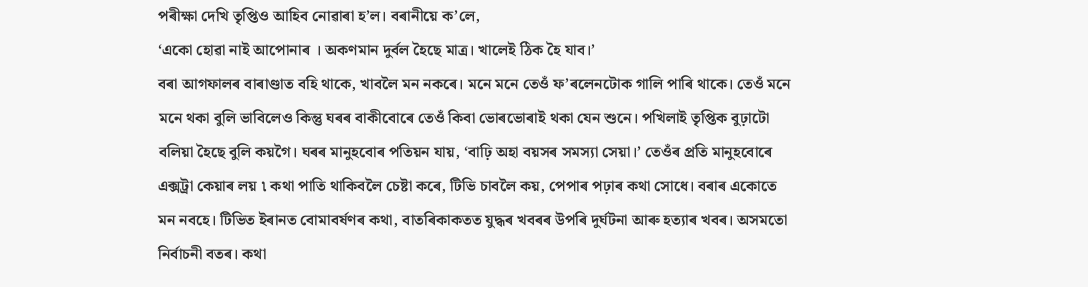পৰীক্ষা দেখি তৃপ্তিও আহিব নোৱাৰা হ’ল। বৰানীয়ে ক’লে,
‘একো হোৱা নাই আপোনাৰ । অকণমান দুৰ্বল হৈছে মাত্ৰ। খালেই ঠিক হৈ যাব।’
বৰা আগফালৰ বাৰাণ্ডাত বহি থাকে, খাবলৈ মন নকৰে। মনে মনে তেওঁ ফ’ৰলেনটোক গালি পাৰি থাকে। তেওঁ মনে মনে থকা বুলি ভাবিলেও কিন্তু ঘৰৰ বাকীবোৰে তেওঁ কিবা ভোৰভোৰাই থকা যেন শুনে। পখিলাই তৃপ্তিক বুঢ়াটো বলিয়া হৈছে বুলি কয়গৈ। ঘৰৰ মানুহবোৰ পতিয়ন যায়, ‘বাঢ়ি অহা বয়সৰ সমস্যা সেয়া।’ তেওঁৰ প্ৰতি মানুহবোৰে এক্সট্রা কেয়াৰ লয় ৷ কথা পাতি থাকিবলৈ চেষ্টা কৰে, টিভি চাবলৈ কয়, পেপাৰ পঢ়াৰ কথা সোধে। বৰাৰ একোতে মন নবহে। টিভিত ইৰানত বোমাবর্ষণৰ কথা, বাতৰিকাকতত যুদ্ধৰ খবৰৰ উপৰি দুৰ্ঘটনা আৰু হত্যাৰ খবৰ। অসমতো নির্বাচনী বতৰ। কথা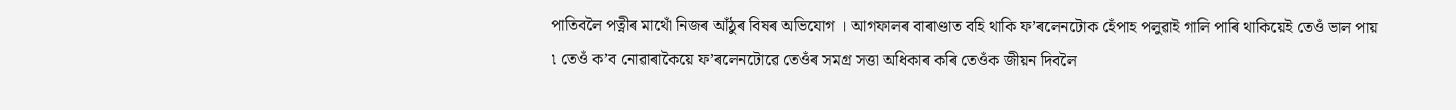পাতিবলৈ পত্নীৰ মাথোঁ নিজৰ আঁঠুৰ বিষৰ অভিযোগ । আগফালৰ বাৰাণ্ডাত বহি থাকি ফ’ৰলেনটোক হেঁপাহ পলুৱাই গালি পাৰি থাকিয়েই তেওঁ ভাল পায় ৷ তেওঁ ক’ব নোৱাৰাকৈয়ে ফ’ৰলেনটোৱে তেওঁৰ সমগ্ৰ সত্তা অধিকাৰ কৰি তেওঁক জীয়ন দিবলৈ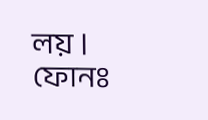লয় ।
ফোনঃ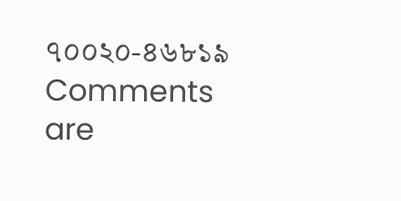৭০০২০-৪৬৮১৯
Comments are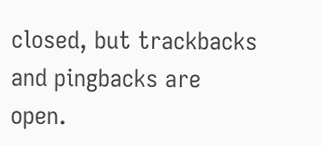closed, but trackbacks and pingbacks are open.